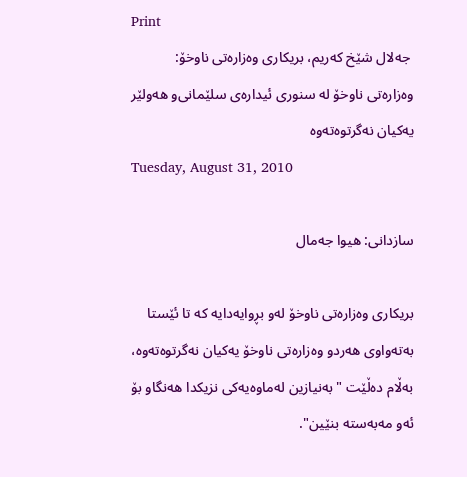Print
 جه‌لال شێخ كه‌ریم، بریكاری‌ وه‌زاره‌تی‌ ناوخۆ: وه‌زاره‌تی‌ ناوخۆ له‌ سنوری‌ ئیداره‌ی‌ سلێمانی‌‌و هه‌ولێر یه‌كیان نه‌گرتوه‌ته‌وه‌
Tuesday, August 31, 2010

سازدانی‌: هیوا جه‌مال

بریكاری‌ وه‌زاره‌تی‌ ناوخۆ له‌و بڕوایه‌دایه‌ كه‌ تا ئێستا به‌ته‌واوی‌ هه‌ردو وه‌زاره‌تی‌ ناوخۆ یه‌كیان نه‌گرتوه‌ته‌وه‌، به‌ڵام ده‌ڵێت "به‌نیازین له‌ماوه‌یه‌كی‌ نزیكدا هه‌نگاو بۆ ئه‌و مه‌به‌سته‌ بنێین".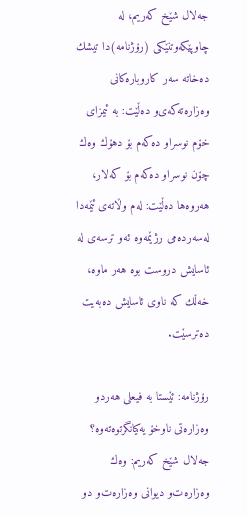جه‌لال شێخ كه‌ریم، له‌ چاوپێكه‌وتنێكی‌ (رۆژنامه‌)دا تیشك ده‌خاته‌ سه‌ر كاروباره‌كانی‌ وه‌زاره‌ته‌كه‌ی‌‌و ده‌ڵێت: به‌ ئیمزای‌ خۆم نوسراو ده‌كه‌م بۆ دهۆك وه‌ك چۆن نوسراو ده‌كه‌م بۆ كه‌لار، هه‌روه‌ها ده‌ڵێت: له‌م وڵاته‌ی‌ ئێمه‌دا له‌سه‌رده‌می‌ رژێمه‌وه‌ ئه‌و ترسه‌ی‌ له‌ ئاسایش دروست بوه‌ هه‌ر ماوه‌، خه‌ڵك كه‌ ناوی‌ ئاسایش ده‌به‌یت ده‌ترسێت.

رۆژنامه‌: ئێستا به‌ فیعلی‌ هه‌ردو وه‌زاره‌تی‌ ناوخۆ یه‌كیانگرتوه‌ته‌وه‌؟
جه‌لال شێخ كه‌ریم: وه‌ك وه‌زاره‌ت‌و دیوانی‌ وه‌زاره‌ت‌و دو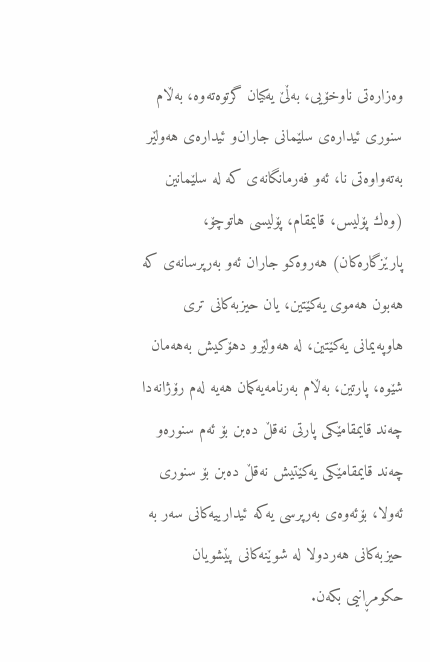وه‌زاره‌تی‌ ناوخۆیی‌، به‌ڵێ‌ یه‌كیان گرتوه‌ته‌وه‌، به‌ڵام سنوری‌ ئیداره‌ی‌ سلێمانی‌ جاران‌و ئیداره‌ی‌ هه‌ولێر به‌ته‌واوه‌تی‌ نا، ئه‌و فه‌رمانگانه‌ی‌ كه‌ له‌ سلێمانین (وه‌ك پۆلیس، قایمقام، پۆلیسی‌ هاتوچۆ، پارێزگاره‌كان) هه‌روه‌كو جاران ئه‌و به‌رپرسانه‌ی‌ كه‌ هه‌بون هه‌موی‌ یه‌كێتین، یان حیزبه‌كانی‌ تری‌ هاوپه‌یمانی‌ یه‌كێتین، له‌ هه‌ولێر‌و دهۆكیش به‌هه‌مان شێوه‌، پارتین، به‌ڵام به‌رنامه‌یه‌كمان هه‌یه‌ له‌م رۆژانه‌دا چه‌ند قایمقامێكی‌ پارتی‌ نه‌قڵ‌ ده‌بن بۆ ئه‌م سنوره‌‌و چه‌ند قایمقامێكی‌ یه‌كێتیش نه‌قڵ‌ ده‌بن بۆ سنوری‌ ئه‌ولا، بۆئه‌وه‌ی‌ به‌رپرسی‌ یه‌كه‌ ئیدارییه‌كانی‌ سه‌ر به‌ حیزبه‌كانی‌ هه‌ردولا له‌ شوێنه‌كانی‌ پێشویان حكومڕانیی‌ بكه‌ن.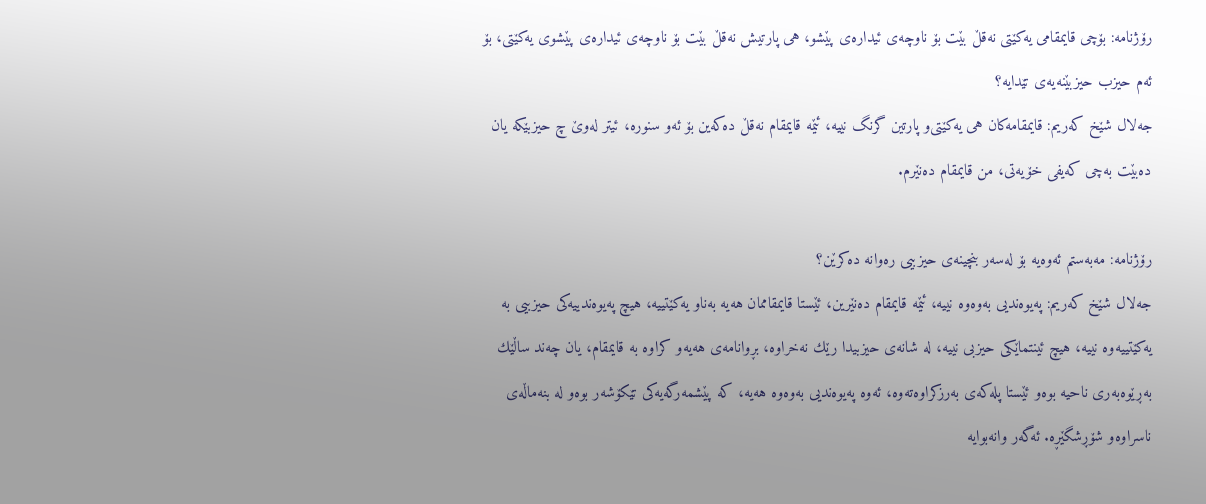رۆژنامه‌: بۆچی‌ قایمقامی‌ یه‌كێتی‌ نه‌قڵ‌ بێت بۆ ناوچه‌ی‌ ئیداره‌ی‌ پێشو، هی‌ پارتیش نه‌قڵ‌ بێت بۆ ناوچه‌ی‌ ئیداره‌ی‌ پێشوی‌ یه‌كێتی‌، بۆ ئه‌م حیزب حیزبێنه‌یه‌ی‌ تێدایه‌؟
جه‌لال شێخ كه‌ریم: قایمقامه‌كان هی‌ یه‌كێتی‌‌و پارتین گرنگ نییه‌، ئێمه‌ قایمقام نه‌قڵ‌ ده‌كه‌ین بۆ ئه‌و سنوره‌، ئیتر له‌وێ‌ چ حیزبێكه‌ یان ده‌بێت به‌چی‌ كه‌یفی‌ خۆیه‌تی‌، من قایمقام ده‌نێرم.

رۆژنامه‌: مه‌به‌ستم ئه‌وه‌یه‌ بۆ له‌سه‌ر بنچینه‌ی‌ حیزبیی‌ ره‌وانه‌ ده‌كرێن؟
جه‌لال شێخ كه‌ریم: په‌یوه‌ندیی‌ به‌وه‌وه‌ نییه‌، ئێمه‌ قایمقام ده‌نێرین، ئێستا قایمقاممان هه‌یه‌ به‌ناو یه‌كێتییه‌، هیچ په‌یوه‌ندییه‌كی‌ حیزبیی‌ به‌ یه‌كێتییه‌وه‌ نییه‌، هیچ ئینتماێكی‌ حیزبی‌ نییه‌، له‌ شانه‌ی‌ حیزبیدا رێك نه‌خراوه‌، بڕوانامه‌ی‌ هه‌یه‌‌و كراوه‌ به‌ قایمقام، یان چه‌ند ساڵێك به‌ڕێوه‌به‌ری‌ ناحیه‌ بوه‌‌و ئێستا پله‌كه‌ی‌ به‌رزكراوه‌ته‌وه‌، ئه‌وه‌ په‌یوه‌ندیی‌ به‌وه‌وه‌ هه‌یه‌، كه‌ پێشمه‌رگه‌یه‌كی‌ تێكۆشه‌ر بوه‌‌و له‌ بنه‌ماڵه‌ی‌ ناسراوه‌‌و شۆڕشگێڕه‌. ئه‌گه‌ر وانه‌بوایه‌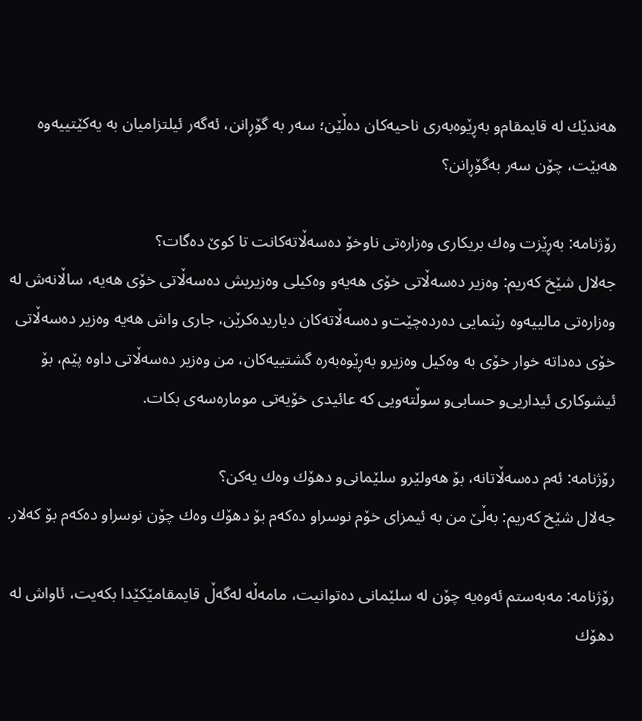هه‌ندێك له‌ قایمقام‌و به‌ڕێوه‌به‌ری‌ ناحیه‌كان ده‌ڵێن؛ سه‌ر به‌ گۆڕانن، ئه‌گه‌ر ئیلتزامیان به‌ یه‌كێتییه‌وه‌ هه‌بێت، چۆن سه‌ر به‌گۆڕانن؟

رۆژنامه‌: به‌ڕێزت وه‌ك بریكاری‌ وه‌زاره‌تی‌ ناوخۆ ده‌سه‌ڵاته‌كانت تا كوێ‌ ده‌گات؟
جه‌لال شێخ كه‌ریم: وه‌زیر ده‌سه‌ڵاتی‌ خۆی‌ هه‌یه‌‌و وه‌كیلی‌ وه‌زیریش ده‌سه‌ڵاتی‌ خۆی‌ هه‌یه‌، ساڵانه‌ش له‌ وه‌زاره‌تی‌ مالییه‌وه‌ رێنمایی‌ ده‌رده‌چێت‌و ده‌سه‌ڵاته‌كان دیاریده‌كرێن، جاری‌ واش هه‌یه‌ وه‌زیر ده‌سه‌ڵاتی‌ خۆی‌ ده‌داته‌ خوار خۆی‌ به‌ وه‌كیل وه‌زیر‌و به‌ڕێوه‌به‌ره‌ گشتییه‌كان، من وه‌زیر ده‌سه‌ڵاتی‌ داوه‌ پێم، بۆ ئیشوكاری‌ ئیداریی‌‌و حسابی‌‌و سوڵته‌ویی‌ كه‌ عائیدی‌ خۆیه‌تی‌ موماره‌سه‌ی‌ بكات.

رۆژنامه‌: ئه‌م ده‌سه‌ڵاتانه‌، بۆ هه‌ولێر‌و سلێمانی‌‌و دهۆك وه‌ك یه‌كن؟
جه‌لال شێخ كه‌ریم: به‌ڵێ‌ من به‌ ئیمزای‌ خۆم نوسراو ده‌كه‌م بۆ دهۆك وه‌ك چۆن نوسراو ده‌كه‌م بۆ كه‌لار.

رۆژنامه‌: مه‌به‌ستم ئه‌وه‌یه‌ چۆن له‌ سلێمانی‌ ده‌توانیت، مامه‌ڵه‌ له‌گه‌ڵ‌ قایمقامێكێدا بكه‌یت، ئاواش له‌ دهۆك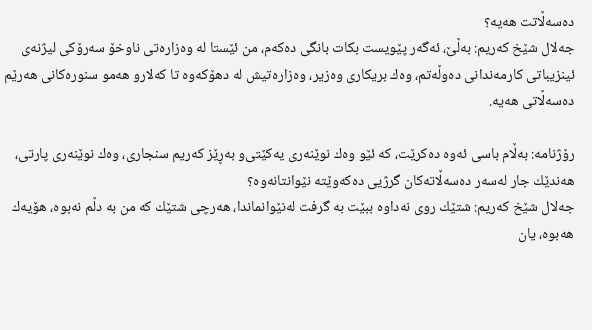ده‌سه‌ڵاتت هه‌یه‌؟
جه‌لال شێخ كه‌ریم: به‌ڵێ‌، ئه‌گه‌ر پێویست بكات بانگی‌ ده‌كه‌م، من ئێستا له‌ وه‌زاره‌تی‌ ناوخۆ سه‌رۆكی‌ لیژنه‌ی‌ ئینزیباتی‌ كارمه‌ندانی‌ ده‌وڵه‌تم، وه‌ك بریكاری‌ وه‌زیر، وه‌زاره‌تیش له‌ دهۆكه‌وه‌ تا كه‌لار‌و هه‌مو سنوره‌كانی‌ هه‌رێم ده‌سه‌ڵاتی‌ هه‌یه‌.

رۆژنامه‌: به‌ڵام باسی‌ ئه‌وه‌ ده‌كرێت، كه‌ ئێو وه‌ك نوێنه‌ری‌ یه‌كێتی‌‌و به‌ڕێز كه‌ریم سنجاری‌، وه‌ك نوێنه‌ری‌ پارتی‌، هه‌ندێك جار له‌سه‌ر ده‌سه‌ڵاته‌كان گرژیی ده‌كه‌وێته‌ نێوانتانه‌وه‌؟
جه‌لال شێخ كه‌ریم: شتێك روی‌ نه‌داوه‌ ببێت به‌ گرفت له‌نێوانماندا، هه‌رچی‌ شتێك كه‌ من به‌ دڵم نه‌بوه‌، هۆیه‌ك هه‌بوه‌، یان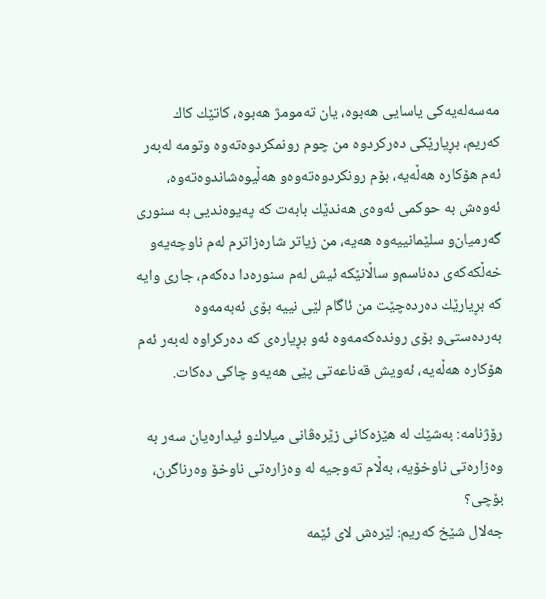مه‌سه‌له‌یه‌كی‌ یاسایی‌ هه‌بوه‌، یان ته‌مومژ هه‌بوه‌، كاتێك كاك كه‌ریم، بڕیارێكی‌ ده‌ركردوه‌ من چوم رونمكردوه‌ته‌وه‌ وتومه‌ له‌به‌ر ئه‌م هۆكاره‌ هه‌ڵه‌یه‌، بۆم رونكردوه‌ته‌وه‌‌و هه‌ڵیوه‌شاندوه‌ته‌وه‌، ئه‌وه‌ش به‌ حوكمی‌ ئه‌وه‌ی‌ هه‌ندێك بابه‌ت كه‌ په‌یوه‌ندیی‌ به‌ سنوری‌ گه‌رمیان‌و سلێمانییه‌وه‌ هه‌یه‌، من زیاتر شاره‌زاترم له‌م ناوچه‌یه‌‌و خه‌ڵكه‌كه‌ی‌ ده‌ناسم‌و ساڵانێكه‌ ئیش له‌م سنوره‌دا ده‌كه‌م، جاری‌ وایه‌ كه‌ بڕیارێك ده‌رده‌چێت من ئاگام لێی‌ نییه‌ بۆی‌ ئه‌به‌مه‌وه‌ به‌رده‌ستی‌‌و بۆی‌ رونده‌كه‌مه‌وه‌ ئه‌و بڕیاره‌ی‌ كه‌ ده‌ركراوه‌ له‌به‌ر ئه‌م هۆكاره‌ هه‌ڵه‌یه‌، ئه‌ویش قه‌ناعه‌تی‌ پێی‌ هه‌یه‌‌و چاكی‌ ده‌كات.

رۆژنامه‌: به‌شێك له‌ هێزه‌كانی‌ زێره‌ڤانی‌ میلاك‌و ئیداره‌یان سه‌ر به‌ وه‌زاره‌تی‌ ناوخۆیه‌، به‌ڵام ته‌وجیه له‌ وه‌زاره‌تی‌ ناوخۆ وه‌رناگرن، بۆچی‌؟
جه‌لال شێخ كه‌ریم: لێره‌ش لای‌ ئێمه‌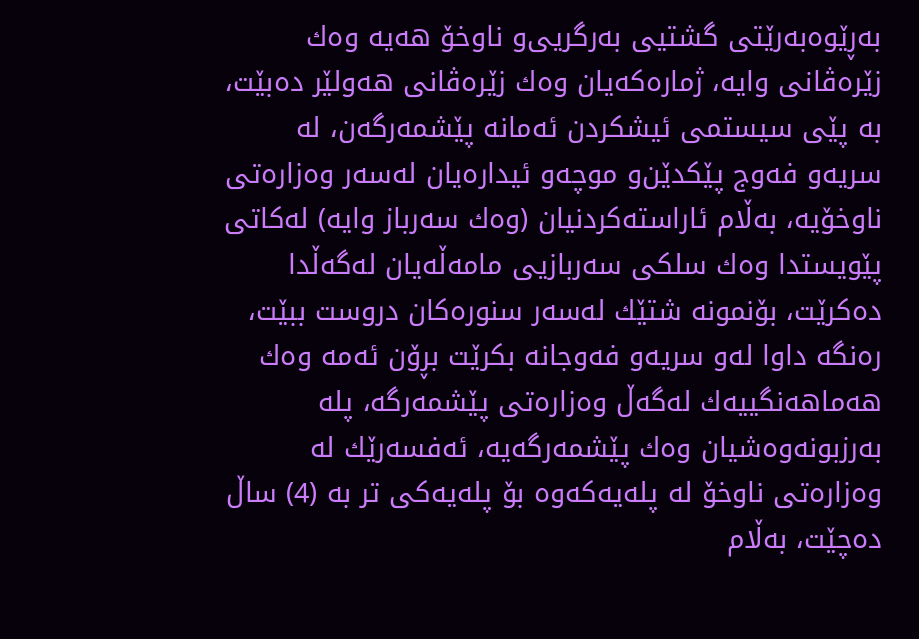به‌ڕێوه‌به‌رێتی‌ گشتیی‌ به‌رگریی‌‌و ناوخۆ هه‌یه‌ وه‌ك زێره‌ڤانی‌ وایه‌، ژماره‌كه‌یان وه‌ك زێره‌ڤانی‌ هه‌ولێر ده‌بێت، به‌ پێی‌ سیستمی‌ ئیشكردن ئه‌مانه‌ پێشمه‌رگه‌ن، له‌ سریه‌‌و فه‌وج پێكدێن‌و موچه‌‌و ئیداره‌یان له‌سه‌ر وه‌زاره‌تی‌ ناوخۆیه‌، به‌ڵام ئاراسته‌كردنیان (وه‌ك سه‌رباز وایه‌) له‌كاتی‌ پێویستدا وه‌ك سلكی‌ سه‌ربازیی‌ مامه‌ڵه‌یان له‌گه‌ڵدا ده‌كرێت، بۆنمونه‌ شتێك له‌سه‌ر سنوره‌كان دروست ببێت، ره‌نگه‌ داوا له‌و سریه‌‌و فه‌وجانه‌ بكرێت بڕۆن ئه‌مه‌ وه‌ك هه‌ماهه‌نگییه‌ك له‌گه‌ڵ‌ وه‌زاره‌تی‌ پێشمه‌رگه‌، پله‌ به‌رزبونه‌وه‌شیان وه‌ك پێشمه‌رگه‌یه‌، ئه‌فسه‌رێك له‌ وه‌زاره‌تی‌ ناوخۆ له‌ پله‌یه‌كه‌وه‌ بۆ پله‌یه‌كی‌ تر به‌ (4) ساڵ‌ ده‌چێت، به‌ڵام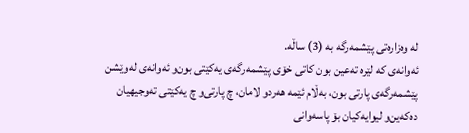له‌ وه‌زاره‌تی‌ پێشمه‌رگه‌ به‌ (3) ساڵه‌.
ئه‌وانه‌ی‌ كه‌ لێره‌ ته‌عین بون كاتی‌ خۆی‌ پێشمه‌رگه‌ی‌ یه‌كێتی‌ بون‌و ئه‌وانه‌ی‌ له‌وێشن پێشمه‌رگه‌ی‌ پارتی‌ بون، به‌ڵام ئێمه‌ هه‌ردو لامان، چ پارتی‌‌و چ یه‌كێتی‌ ته‌وجیهیان ده‌كه‌ین‌و لیوایه‌كیان بۆ پاسه‌وانی‌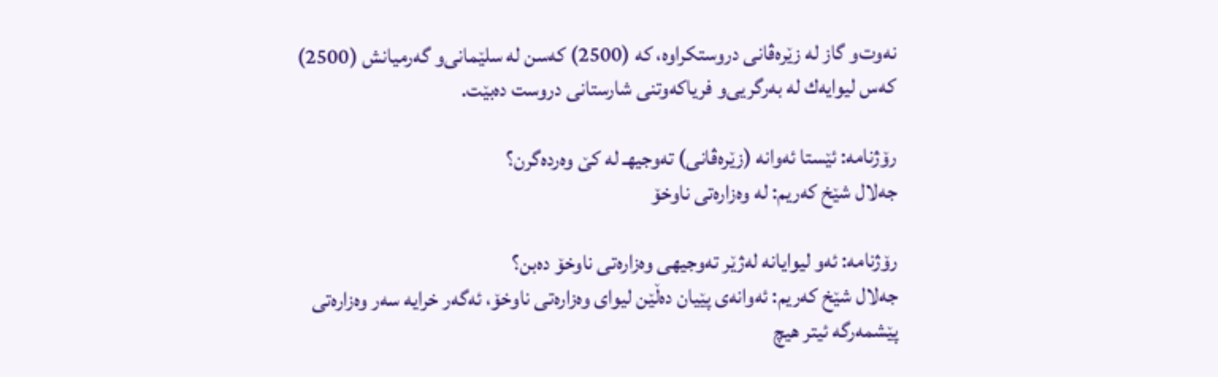نه‌وت‌و گاز له‌ زێره‌ڤانی‌ دروستكراوه‌، كه‌ (2500) كه‌سن له‌ سلێمانی‌و گه‌رمیانش (2500) كه‌س لیوایه‌ك له‌ به‌رگریی‌‌و فریاكه‌وتنی‌ شارستانی‌ دروست ده‌بێت.

رۆژنامه‌: ئێستا ئه‌وانه‌ (زێره‌ڤانی‌) ته‌وجیهـ له‌ كێ‌ وه‌رده‌گرن؟
جه‌لال شێخ كه‌ریم: له‌ وه‌زاره‌تی‌ ناوخۆ

رۆژنامه‌: ئه‌و لیوایانه‌ له‌ژێر ته‌وجیهی‌ وه‌زاره‌تی‌ ناوخۆ ده‌بن؟
جه‌لال شێخ كه‌ریم: ئه‌وانه‌ی‌ پێیان ده‌ڵێن لیوای‌ وه‌زاره‌تی‌ ناوخۆ، ئه‌گه‌ر خرایه‌ سه‌ر وه‌زاره‌تی‌ پێشمه‌رگه‌ ئیتر هیچ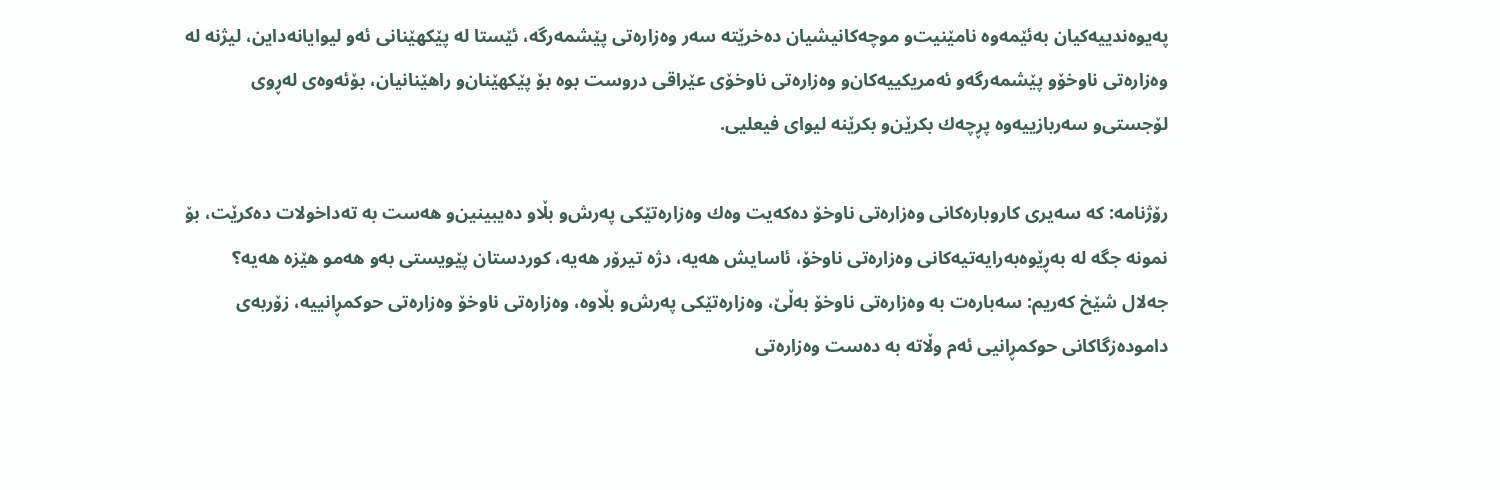په‌یوه‌ندییه‌كیان به‌ئێمه‌وه‌ نامێنیت‌و موچه‌كانیشیان ده‌خرێته‌ سه‌ر وه‌زاره‌تی‌ پێشمه‌رگه‌، ئێستا له‌ پێكهێنانی‌ ئه‌و لیوایانه‌داین، لیژنه‌ له‌ وه‌زاره‌تی‌ ناوخۆ‌و پێشمه‌رگه‌‌و ئه‌مریكییه‌كان‌و وه‌زاره‌تی‌ ناوخۆی‌ عێراقی‌ دروست بوه‌ بۆ پێكهێنان‌و راهێنانیان، بۆئه‌وه‌ی‌ له‌ڕوی‌ لۆجستی‌‌و سه‌ربازییه‌وه‌ پڕچه‌ك بكرێن‌و بكرێنه‌ لیوای‌ فیعلیی‌.

رۆژنامه‌: كه‌ سه‌یری‌ كاروباره‌كانی‌ وه‌زاره‌تی‌ ناوخۆ ده‌كه‌یت وه‌ك وه‌زاره‌تێكی‌ په‌رش‌و بڵاو ده‌یبینین‌و هه‌ست به‌ ته‌داخولات ده‌كرێت، بۆ نمونه‌ جگه‌ له‌ به‌ڕێوه‌به‌رایه‌تیه‌كانی‌ وه‌زاره‌تی‌ ناوخۆ، ئاسایش هه‌یه‌، دژه‌ تیرۆر هه‌یه‌، كوردستان پێویستی‌ به‌و هه‌مو هێزه‌ هه‌یه‌؟
جه‌لال شێخ كه‌ریم: سه‌باره‌ت به‌ وه‌زاره‌تی‌ ناوخۆ به‌ڵێ‌، وه‌زاره‌تێكی‌ په‌رش‌و بڵاوه‌، وه‌زاره‌تی‌ ناوخۆ وه‌زاره‌تی‌ حوكمڕانییه‌، زۆربه‌ی‌ داموده‌زگاكانی‌ حوكمڕانیی‌ ئه‌م وڵاته‌ به‌ ده‌ست وه‌زاره‌تی‌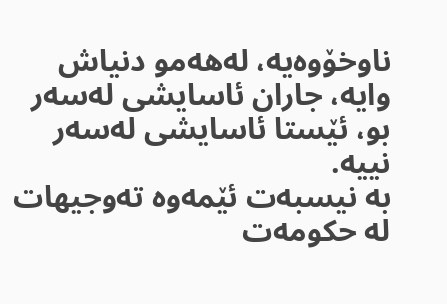ناوخۆوه‌یه‌، له‌هه‌مو دنیاش وایه‌، جاران ئاسایشی‌ له‌سه‌ر بو، ئێستا ئاسایشی‌ له‌سه‌ر نییه‌.
به‌ نیسبه‌ت ئێمه‌وه‌ ته‌وجیهات له‌ حكومه‌ت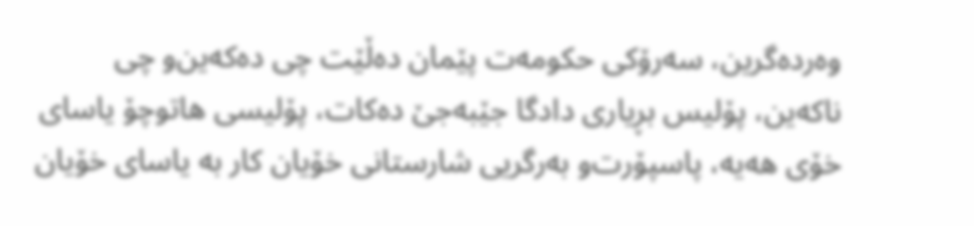وه‌رده‌گرین، سه‌رۆكی‌ حكومه‌ت پێمان ده‌ڵێت چی‌ ده‌كه‌ین‌و چی‌ ناكه‌ین، پۆلیس بڕیاری‌ دادگا جێبه‌جێ‌ ده‌كات، پۆلیسی‌ هاتوچۆ یاسای‌ خۆی‌ هه‌یه‌، پاسپۆرت‌و به‌رگریی‌ شارستانی‌ خۆیان كار به‌ یاسای‌ خۆیان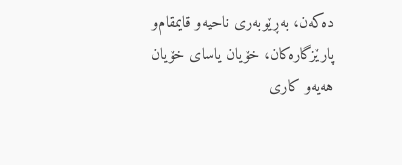ده‌كه‌ن، به‌ڕێوبه‌ری‌ ناحیه‌‌و قایمقام‌و پارێزگاره‌كان، خۆیان یاسای‌ خۆیان هه‌یه‌‌و كاری‌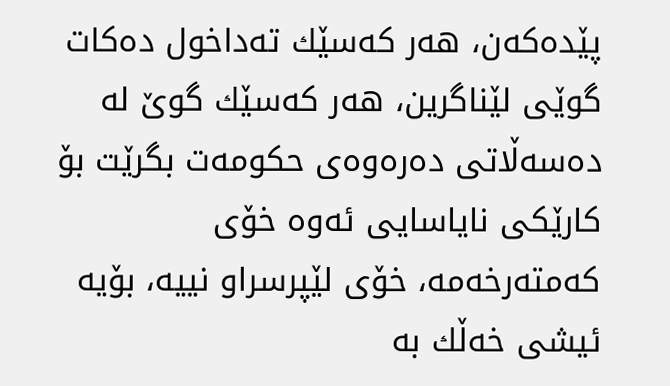پێده‌كه‌ن، هه‌ر كه‌سێك ته‌داخول ده‌كات گوێی‌ لێناگرین، هه‌ر كه‌سێك گوێ‌ له‌ ده‌سه‌ڵاتی‌ ده‌ره‌وه‌ی‌ حكومه‌ت بگرێت بۆ كارێكی‌ نایاسایی‌ ئه‌وه‌ خۆی‌ كه‌مته‌رخه‌مه‌، خۆی‌ لێپرسراو نییه‌، بۆیه‌ ئیشی‌ خه‌ڵك به‌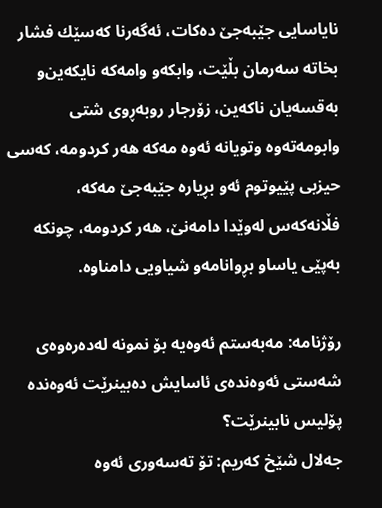نایاسایی‌ جێبه‌جێ ده‌كات، ئه‌گه‌رنا كه‌سێك فشار بخاته‌ سه‌رمان بڵێت، وابكه‌‌و وامه‌كه‌ نایكه‌ین‌و به‌قسه‌یان ناكه‌ین، زۆرجار روبه‌ڕوی‌ شتی‌ وابومه‌ته‌وه‌ وتویانه‌ ئه‌وه‌ مه‌كه‌ هه‌ر كردومه‌، كه‌سی‌ حیزبی‌ پێیوتوم ئه‌و بڕیاره‌ جێبه‌جێ مه‌كه‌، فڵانه‌كه‌س له‌وێدا دامه‌نێ‌، هه‌ر كردومه‌، چونكه‌ به‌پێی‌ یاسا‌و بڕوانامه‌‌و شیاویی‌ دامناوه‌.

رۆژنامه‌: مه‌به‌ستم ئه‌وه‌یه‌ بۆ نمونه‌ له‌ده‌ره‌وه‌ی‌ شه‌ستی‌ ئه‌وه‌نده‌ی‌ ئاسایش ده‌بینرێت ئه‌وه‌نده‌ پۆلیس نابینرێت؟
جه‌لال شێخ كه‌ریم: تۆ ته‌سه‌وری‌ ئه‌وه‌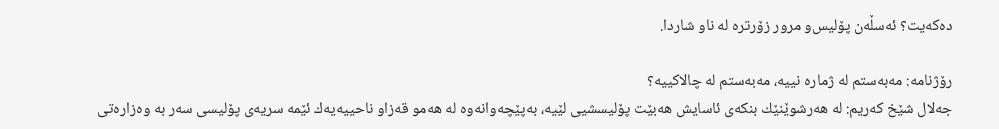ده‌كه‌یت؟ ئه‌سڵه‌ن پۆلیس‌و مرور زۆرتره‌ له‌ ناو شاردا.

رۆژنامه‌: مه‌به‌ستم له‌ ژماره‌ نییه‌، مه‌به‌ستم له‌ چالاكییه‌؟
جه‌لال شێخ كه‌ریم: له‌ هه‌رشوێنێك بنكه‌ی‌ ئاسایش هه‌بێت پۆلیسشیی‌ لێیه‌، به‌پێچه‌وانه‌وه‌ له‌ هه‌مو قه‌زا‌و ناحییه‌یه‌ك ئێمه‌ سریه‌ی‌ پۆلیسی‌ سه‌ر به‌ وه‌زاره‌تی‌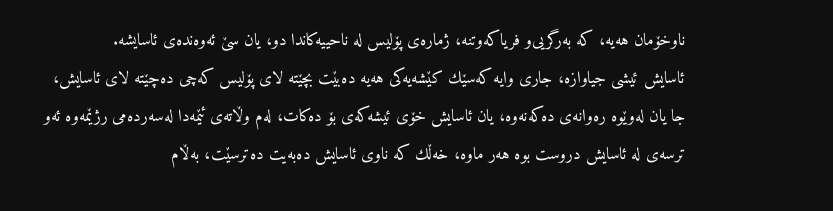ناوخۆمان هه‌یه‌، كه‌ به‌رگریی‌‌و فریاكه‌وتنه‌، ژماره‌ی‌ پۆلیس له‌ ناحییه‌كاندا دو، یان سێ‌ ئه‌وه‌نده‌ی‌ ئاسایشه‌.
ئاسایش ئیشی‌ جیاوازه‌، جاری‌ وایه‌ كه‌سێك كێشه‌یه‌كی‌ هه‌یه‌ ده‌بێت بچێته‌ لای‌ پۆلیس كه‌چی‌ ده‌چێته‌ لای‌ ئاسایش، جا یان له‌وێوه‌ ره‌وانه‌ی‌ ده‌كه‌نه‌وه‌، یان ئاسایش خۆی‌ ئیشه‌كه‌ی‌ بۆ ده‌كات، له‌م وڵاته‌ی‌ ئێمه‌دا له‌سه‌رده‌می‌ رژێمه‌وه‌ ئه‌و ترسه‌ی‌ له‌ ئاسایش دروست بوه‌ هه‌ر ماوه‌، خه‌ڵك كه‌ ناوی‌ ئاسایش ده‌به‌یت ده‌ترسێت، به‌ڵام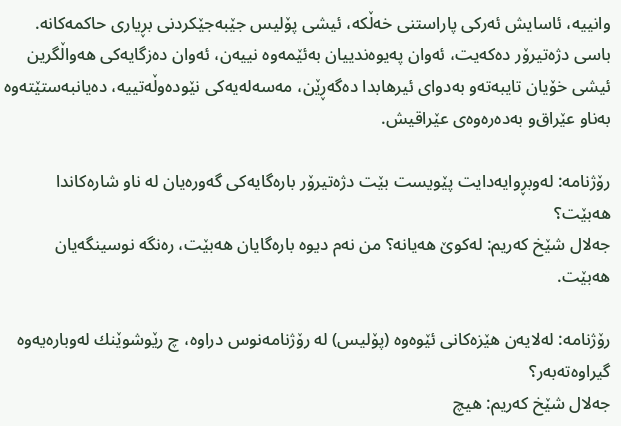وانییه‌، ئاسایش ئه‌ركی‌ پاراستنی‌ خه‌ڵكه‌، ئیشی‌ پۆلیس جێبه‌جێكردنی‌ بڕیاری‌ حاكمه‌كانه‌.
باسی‌ دژه‌تیرۆر ده‌كه‌یت، ئه‌وان په‌یوه‌ندییان به‌ئێمه‌وه‌ نییه‌ن، ئه‌وان ده‌زگایه‌كی‌ هه‌واڵگرین ئیشی‌ خۆیان تایبه‌ته‌‌و به‌دوای‌ ئیرهابدا ده‌گه‌ڕێن، مه‌سه‌له‌یه‌كی‌ نێوده‌وڵه‌تییه‌، ده‌یانبه‌ستێته‌وه‌ به‌ناو عێراق‌و به‌ده‌ره‌وه‌ی‌ عێراقیش.

رۆژنامه‌: له‌وبڕوایه‌دایت پێویست بێت دژه‌تیرۆر باره‌گایه‌كی‌ گه‌وره‌یان له‌ ناو شاره‌كاندا هه‌بێت؟
جه‌لال شێخ كه‌ریم: له‌كوێ‌ هه‌یانه‌؟ من نه‌م دیوه‌ باره‌گایان هه‌بێت، ره‌نگه‌ نوسینگه‌یان هه‌بێت.

رۆژنامه‌: له‌لایه‌ن هێزه‌كانی‌ ئێوه‌وه‌ (پۆلیس) له‌ رۆژنامه‌نوس دراوه‌، چ رێوشوێنك له‌وباره‌یه‌وه‌ گیراوه‌ته‌به‌ر؟
جه‌لال شێخ كه‌ریم: هیچ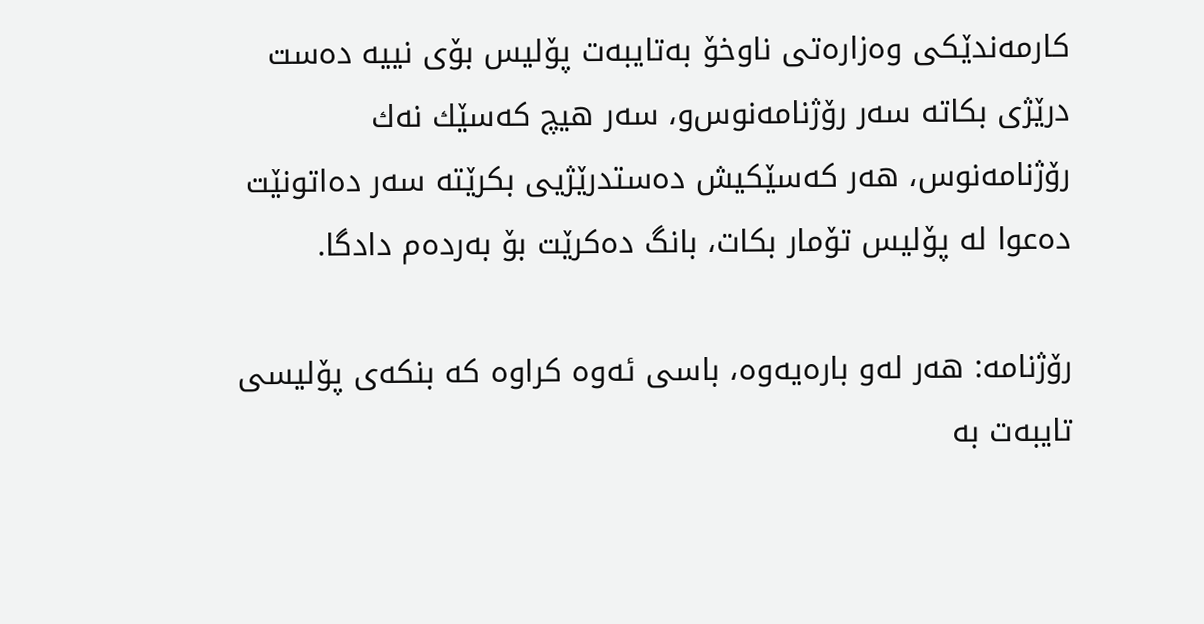كارمه‌ندێكی‌ وه‌زاره‌تی‌ ناوخۆ به‌تایبه‌ت پۆلیس بۆی‌ نییه‌ ده‌ست درێژی‌ بكاته‌ سه‌ر رۆژنامه‌نوس‌و، سه‌ر هیچ كه‌سێك نه‌ك رۆژنامه‌نوس، هه‌ر كه‌سێكیش ده‌ستدرێژیی‌ بكرێته‌ سه‌ر ده‌اتونێت ده‌عوا له‌ پۆلیس تۆمار بكات، بانگ ده‌كرێت بۆ به‌رده‌م دادگا.

رۆژنامه‌: هه‌ر له‌و باره‌یه‌وه‌، باسی‌ ئه‌وه‌ كراوه‌ كه‌ بنكه‌ی‌ پۆلیسی‌ تایبه‌ت به‌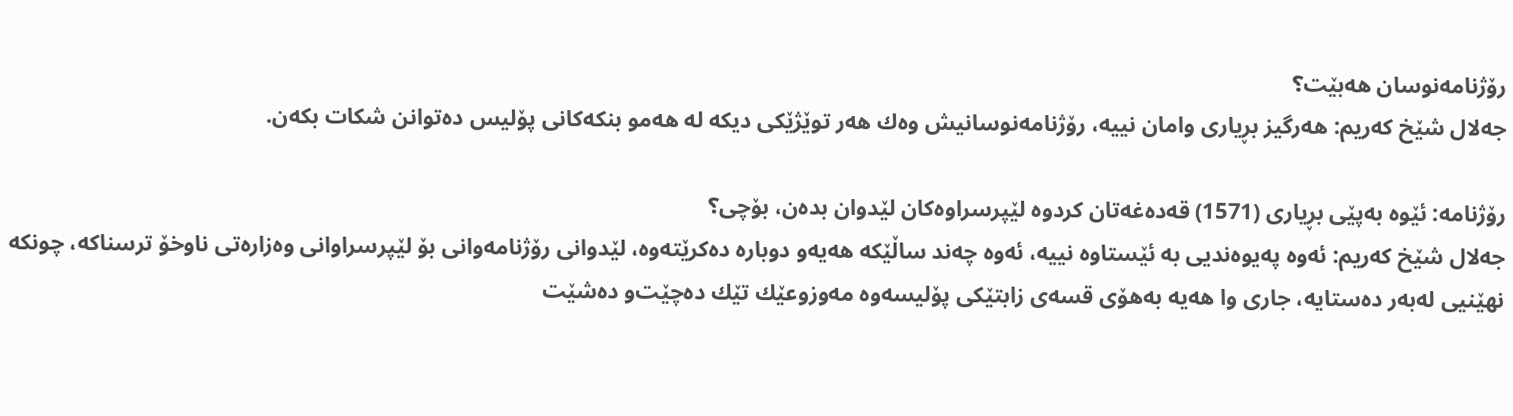رۆژنامه‌نوسان هه‌بێت؟
جه‌لال شێخ كه‌ریم: هه‌رگیز بڕیاری‌ وامان نییه‌، رۆژنامه‌نوسانیش وه‌ك هه‌ر توێژێكی‌ دیكه‌ له‌ هه‌مو بنكه‌كانی‌ پۆلیس ده‌توانن شكات بكه‌ن.

رۆژنامه‌: ئێوه‌ به‌پێی‌ بڕیاری‌ (1571) قه‌ده‌غه‌تان كردوه‌ لێپرسراوه‌كان لێدوان بده‌ن، بۆچی‌؟
جه‌لال شێخ كه‌ریم: ئه‌وه‌ په‌یوه‌ندیی‌ به‌ ئێستاوه‌ نییه‌، ئه‌وه‌ چه‌ند ساڵێكه‌ هه‌یه‌‌و دوباره‌ ده‌كرێته‌وه‌، لێدوانی‌ رۆژنامه‌وانی‌ بۆ لێپرسراوانی‌ وه‌زاره‌تی‌ ناوخۆ ترسناكه‌، چونكه‌ نهێنیی‌ له‌به‌ر ده‌ستایه‌، جاری‌ وا هه‌یه‌ به‌هۆی‌ قسه‌ی‌ زابتێكی‌ پۆلیسه‌وه‌ مه‌وزوعێك تێك ده‌چێت‌و ده‌شێت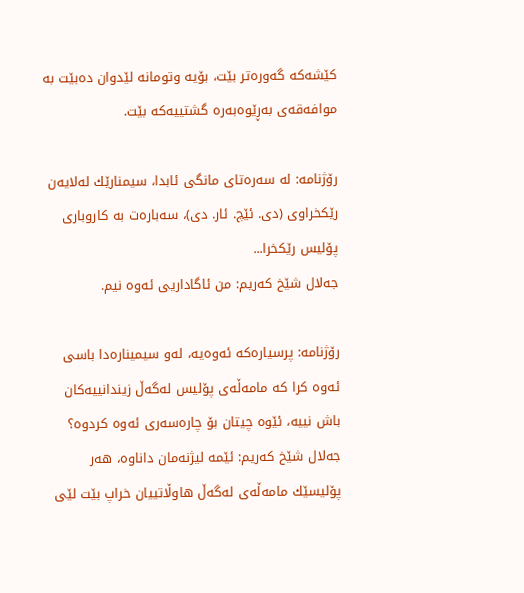كێشه‌كه‌ گه‌وره‌تر بێت، بۆیه‌ وتومانه‌ لێدوان ده‌بێت به‌ موافه‌قه‌ی‌ به‌ڕێوه‌به‌ره‌ گشتییه‌كه‌ بێت.

رۆژنامه‌: له‌ سه‌ره‌تای‌ مانگی‌ ئابدا، سیمنارێك له‌لایه‌ن رێكخراوی‌ (دی‌. ئێچ. ئار. دی‌)، سه‌باره‌ت به‌ كاروباری‌ پۆلیس رێكخرا...
جه‌لال شێخ كه‌ریم: من ئاگاداریی‌ ئه‌وه‌ نیم.

رۆژنامه‌: پرسیاره‌كه‌ ئه‌وه‌یه‌، له‌و سیمیناره‌دا باسی‌ ئه‌وه‌ كرا كه‌ مامه‌ڵه‌ی‌ پۆلیس له‌گه‌ڵ‌ زیندانییه‌كان باش نییه‌، ئێوه‌ چیتان بۆ چاره‌سه‌ری‌ ئه‌وه‌ كردوه‌؟
جه‌لال شێخ كه‌ریم: ئێمه‌ لیژنه‌مان داناوه‌، هه‌ر پۆلیسێك مامه‌ڵه‌ی‌ له‌گه‌ڵ‌ هاوڵاتییان خراپ بێت لێی‌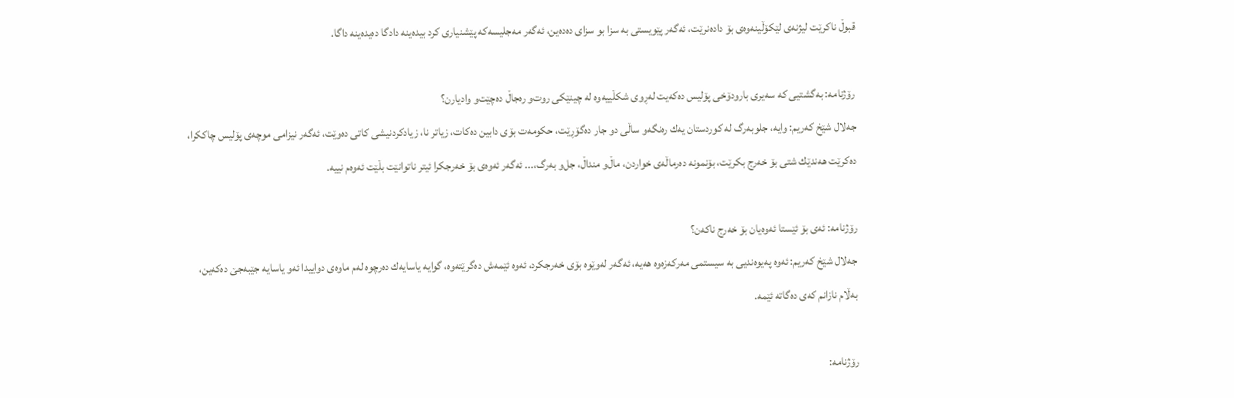قبوڵ‌ ناكرێت لیژنه‌ی‌ لێكۆڵینه‌وه‌ی‌ بۆ داده‌نرێت، ئه‌گه‌ر پێویستی‌ به‌ سزا بو سزای‌ ده‌ده‌ین، ئه‌گه‌ر مه‌جلیسه‌كه‌ پێشنیاری‌ كرد بیده‌ینه‌ دادگا ده‌یده‌ینه‌ داگا.

رۆژنامه‌: به‌گشتیی‌ كه‌ سه‌یری‌ بارودۆخی‌ پۆلیس ده‌كه‌یت له‌ڕوی‌ شكڵییه‌وه‌ له‌ چینێكی‌ روت‌و ره‌جاڵ‌ ده‌چێت‌و وادیارن؟
جه‌لال شێخ كه‌ریم: وایه‌، جلوبه‌رگ له‌ كوردستان یه‌ك ره‌نگه‌‌و ساڵی‌ دو جار ده‌گۆڕێت، حكومه‌ت بۆی‌ دابین ده‌كات، زیاتر نا، زیادكردنیشی‌ كاتی‌ ده‌وێت، ئه‌گه‌ر نیزامی‌ موچه‌ی‌ پۆلیس چاككرا، ده‌كرێت هه‌ندێك شتی‌ بۆ خه‌رج بكرێت، بۆنمونه‌ ده‌رماڵه‌ی‌ خواردن، ماڵ‌‌و منداڵ‌، جل‌و به‌رگ،... ئه‌گه‌ر ئه‌وه‌ی‌ بۆ خه‌رجكرا ئیتر ناتوانێت بڵێت ئه‌وه‌م نییه‌.

رۆژنامه‌: ئه‌ی‌ بۆ ئێستا ئه‌وه‌یان بۆ خه‌رج ناكه‌ن؟
جه‌لال شێخ كه‌ریم: ئه‌وه‌ په‌یوه‌ندیی‌ به‌ سیستمی‌ مه‌ركه‌زه‌وه‌ هه‌یه‌، ئه‌گه‌ر له‌وێوه‌ بۆی‌ خه‌رجكرد، ئه‌وه‌ ئێمه‌ش ده‌گرێته‌وه‌، گوایه‌ یاسایه‌ك ده‌رچوه‌ له‌م ماوه‌ی‌ دواییدا ئه‌و یاسایه‌ جێبه‌جێ ده‌كه‌ین، به‌ڵام نازانم كه‌ی‌ ده‌گاته‌ ئێمه‌.

رۆژنامه‌: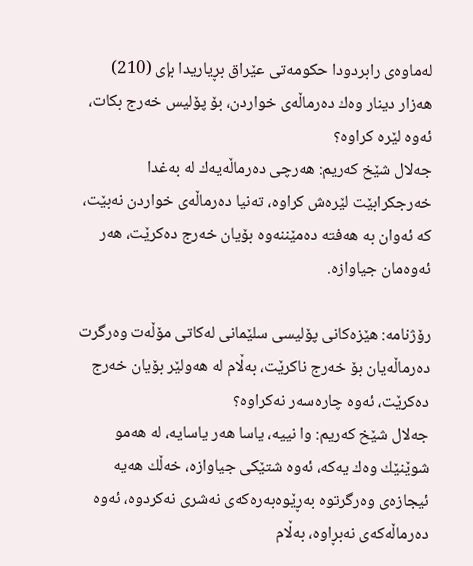له‌ماوه‌ی‌ رابردودا حكومه‌تی‌ عێراق بڕیاریدا بإی‌ (210) هه‌زار دینار وه‌ك ده‌رماڵه‌ی‌ خواردن، بۆ پۆلیس خه‌رج بكات، ئه‌وه‌ لێره‌ كراوه‌؟
جه‌لال شێخ كه‌ریم: هه‌رچی‌ ده‌رماڵه‌یه‌ك له‌ به‌غدا خه‌رجكرابێت لێره‌ش كراوه‌، ته‌نیا ده‌رماڵه‌ی‌ خواردن نه‌بێت، كه‌ ئه‌وان به‌ هه‌فته‌ ده‌مێننه‌وه‌ بۆیان خه‌رج ده‌كرێت، هه‌ر ئه‌وه‌مان جیاوازه‌.

رۆژنامه‌: هێزه‌كانی‌ پۆلیسی‌ سلێمانی‌ له‌كاتی‌ مۆڵه‌ت وه‌رگرت ده‌رماڵه‌یان بۆ خه‌رج ناكرێت، به‌ڵام له‌ هه‌ولێر بۆیان خه‌رج ده‌كرێت، ئه‌وه‌ چاره‌سه‌ر نه‌كراوه‌؟
جه‌لال شێخ كه‌ریم: وا نییه‌، یاسا هه‌ر یاسایه‌، له‌ هه‌مو شوێنێك وه‌ك یه‌كه‌، ئه‌وه‌ شتێكی‌ جیاوازه‌، خه‌ڵك هه‌یه‌ ئیجازه‌ی‌ وه‌رگرتوه‌ به‌ڕێوه‌به‌ره‌كه‌ی‌ نه‌شری‌ نه‌كردوه‌، ئه‌وه‌ ده‌رماڵه‌كه‌ی‌ نه‌بڕاوه‌، به‌ڵام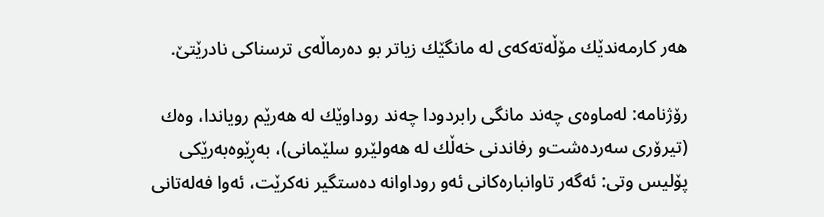هه‌ر كارمه‌ندێك مۆڵه‌ته‌كه‌ی‌ له‌ مانگێك زیاتر بو ده‌رماڵه‌ی‌ ترسناكی‌ نادرێتێ‌.

رۆژنامه‌: له‌ماوه‌ی‌ چه‌ند مانگی‌ رابردودا چه‌ند روداوێك له‌ هه‌رێم رویاندا، وه‌ك (تیرۆری‌ سه‌رده‌شت‌و رفاندنی‌ خه‌ڵك له‌ هه‌ولێر‌و سلێمانی‌)، به‌ڕێوه‌به‌رێكی‌ پۆلیس وتی: ئه‌گه‌ر تاوانباره‌كانی‌ ئه‌و روداوانه‌ ده‌ستگیر نه‌كرێت، ئه‌وا فه‌له‌تانی‌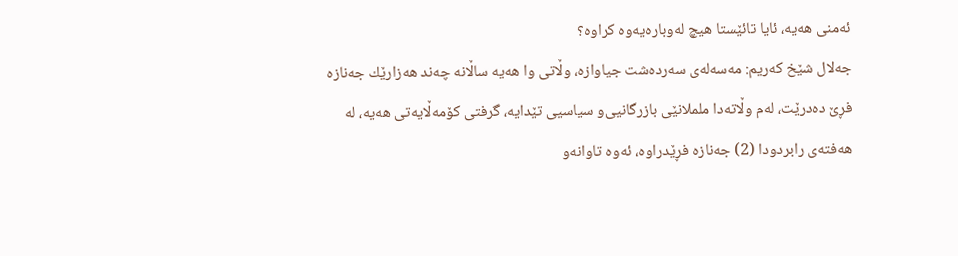ئه‌منی‌ هه‌یه‌، ئایا تائێستا هیچ له‌وباره‌یه‌وه‌ كراوه‌؟
جه‌لال شێخ كه‌ریم: مه‌سه‌له‌ی‌ سه‌رده‌شت جیاوازه‌، وڵاتی‌ وا هه‌یه‌ ساڵانه‌ چه‌ند هه‌زارێك جه‌نازه‌ فڕێ‌ ده‌درێت، له‌م وڵاته‌دا ململانێی‌ بازرگانیی‌‌و سیاسیی‌ تێدایه‌، گرفتی‌ كۆمه‌ڵایه‌تی‌ هه‌یه‌، له‌ هه‌فته‌ی‌ رابردودا (2) جه‌نازه‌ فڕێدراوه‌، ئه‌وه‌ تاوانه‌‌و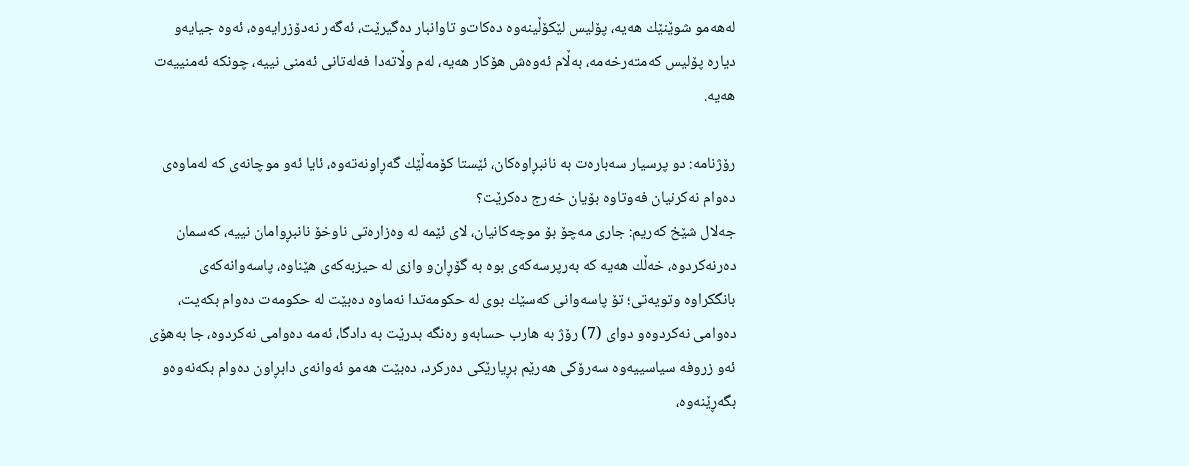له‌هه‌مو شوێنێك هه‌یه‌، پۆلیس لێكۆڵینه‌وه‌ ده‌كات‌و تاوانبار ده‌گیرێت، ئه‌گه‌ر نه‌دۆزرایه‌وه‌، ئه‌وه‌ جیایه‌‌و دیاره‌ پۆلیس كه‌مته‌رخه‌مه‌، به‌ڵام ئه‌وه‌ش هۆكار هه‌یه‌، له‌م وڵاته‌دا فه‌له‌تانی‌ ئه‌منی‌ نییه‌، چونكه‌ ئه‌منییه‌ت هه‌یه‌.

رۆژنامه‌: دو پرسیار سه‌باره‌ت به‌ نانبڕاوه‌كان، ئێستا كۆمه‌ڵێك گه‌ڕاونه‌ته‌وه‌، ئایا ئه‌و موچانه‌ی‌ كه‌ له‌ماوه‌ی‌ ده‌وام نه‌كرنیان فه‌وتاوه‌ بۆیان خه‌رج ده‌كرێت؟
جه‌لال شێخ كه‌ریم: جاری‌ مه‌چۆ بۆ موچه‌كانیان، لای‌ ئێمه‌ له‌ وه‌زاره‌تی‌ ناوخۆ نانبڕوامان نییه‌، كه‌سمان ده‌رنه‌كردوه‌، خه‌ڵك هه‌یه‌ كه‌ به‌رپرسه‌كه‌ی‌ بوه‌ به‌ گۆڕان‌و وازی‌ له‌ حیزبه‌كه‌ی‌ هێناوه‌، پاسه‌وانه‌كه‌ی‌ بانگكراوه‌ وتویه‌تی‌؛ تۆ پاسه‌وانی‌ كه‌سێك بوی‌ له‌ حكومه‌تدا نه‌ماوه‌ ده‌بێت له‌ حكومه‌ت ده‌وام بكه‌یت، ده‌وامی‌ نه‌كردوه‌‌و دوای‌ (7) رۆژ به‌ هارب حسابه‌‌و ره‌نگه‌ بدرێت به‌ دادگا، ئه‌مه‌ ده‌وامی‌ نه‌كردوه‌، جا به‌هۆی‌ ئه‌و زروفه‌ سیاسییه‌وه‌ سه‌رۆكی‌ هه‌رێم بڕیارێكی‌ ده‌ركرد، ده‌بێت هه‌مو ئه‌وانه‌ی‌ دابڕاون ده‌وام بكه‌نه‌وه‌‌و بگه‌ڕێنه‌وه‌،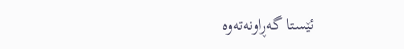ئێستا گه‌ڕاونه‌ته‌وه‌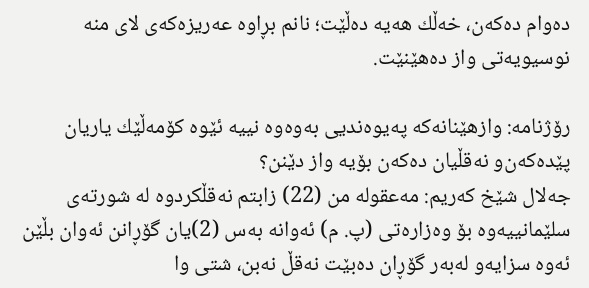ده‌وام ده‌كه‌ن، خه‌ڵك هه‌یه‌ ده‌ڵێت؛ نانم بڕاوه‌ عه‌ریزه‌كه‌ی‌ لای‌ منه‌ نوسیویه‌تی‌ واز ده‌هێنێت.

رۆژنامه‌: وازهێنانه‌كه‌ په‌یوه‌ندیی‌ به‌وه‌وه‌ نییه‌ ئێوه‌ كۆمه‌ڵێك یاریان پێده‌كه‌ن‌و نه‌قڵیان ده‌كه‌ن بۆیه‌ واز دێنن؟
جه‌لال شێخ كه‌ریم: مه‌عقوله‌ من (22) زابتم نه‌قڵكردوه‌ له‌ شورته‌ی‌ سلێمانییه‌وه‌ بۆ وه‌زاره‌تی‌ (پ. م) ئه‌وانه‌ به‌س (2)یان گۆڕانن ئه‌وان بڵێن ئه‌وه‌ سزایه‌‌و له‌به‌ر گۆڕان ده‌بێت نه‌قڵ‌ نه‌بن، شتی‌ وا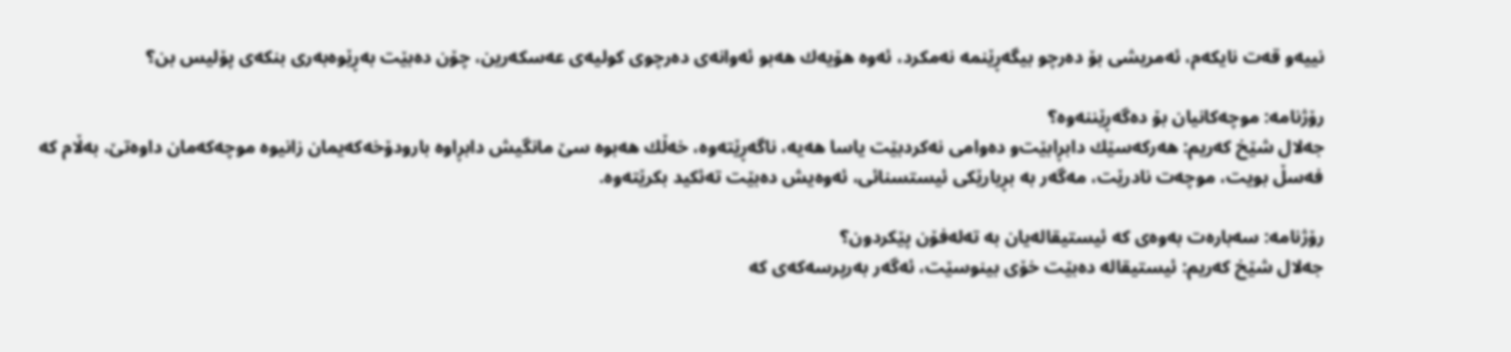نییه‌‌و قه‌ت نایكه‌م، ئه‌مریشی‌ بۆ ده‌رچو بیگه‌ڕێنمه‌ نه‌مكرد، ئه‌وه‌ هۆیه‌ك هه‌بو ئه‌وانه‌ی‌ ده‌رچوی‌ كولیه‌ی‌ عه‌سكه‌رین، چۆن ده‌بێت به‌ڕێوه‌به‌ری‌ بنكه‌ی‌ پۆلیس بن؟

رۆژنامه‌: موچه‌كانیان بۆ ده‌گه‌ڕێننه‌وه‌؟
جه‌لال شێخ كه‌ریم: هه‌ركه‌سێك دابڕابێت‌و ده‌وامی‌ نه‌كردبێت یاسا هه‌یه‌، ناگه‌ڕێته‌وه‌، خه‌ڵك هه‌بوه‌ سێ‌ مانگیش دابڕاوه‌ بارودۆخه‌كه‌یمان زانیوه‌ موچه‌كه‌مان داوه‌تێ‌، به‌ڵام كه‌ فه‌سڵ‌ بویت، موچه‌ت نادرێت، مه‌گه‌ر به‌ بڕیارێكی‌ ئیستسنائی‌، ئه‌وه‌یش ده‌بێت ته‌ئكید بكرێته‌وه‌.

رۆژنامه‌: سه‌باره‌ت به‌وه‌ی‌ كه‌ ئیستیقاله‌یان به‌ ته‌له‌فۆن پێكردون؟
جه‌لال شێخ كه‌ریم: ئیستیقاله‌ ده‌بێت خۆی‌ بینوسێت، ئه‌گه‌ر به‌رپرسه‌كه‌ی‌ كه‌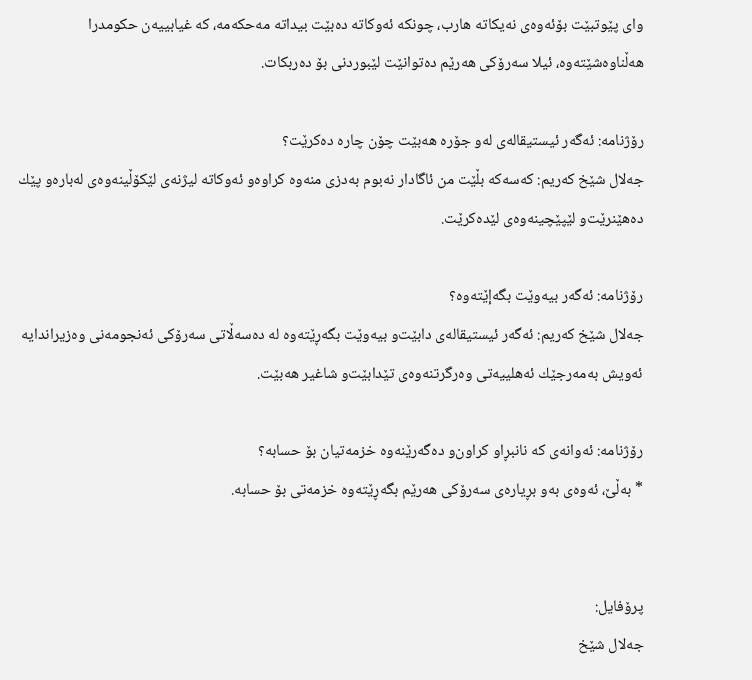وای‌ پێوتبێت بۆئه‌وه‌ی‌ نه‌یكاته‌ هارب، چونكه‌ ئه‌وكاته‌ ده‌بێت بیداته‌ مه‌حكه‌مه‌، كه‌ غیابییه‌ن حكومدرا هه‌ڵناوه‌شێته‌وه‌، ئیلا سه‌رۆكی‌ هه‌رێم ده‌توانێت لێبوردنی‌ بۆ ده‌ربكات.

رۆژنامه‌: ئه‌گه‌ر ئیستیقاله‌ی‌ له‌و جۆره‌ هه‌بێت چۆن چاره‌ ده‌كرێت؟
جه‌لال شێخ كه‌ریم: كه‌سه‌كه‌ بڵێت من ئاگادار نه‌بوم به‌دزی‌ منه‌وه‌ كراوه‌‌و ئه‌وكاته‌ لیژنه‌ی‌ لێكۆڵینه‌وه‌ی‌ له‌باره‌و پێك ده‌هێنرێت‌و لێپێچینه‌وه‌ی‌ لێده‌كرێت.

رۆژنامه‌: ئه‌گه‌ر بیه‌وێت بگه‌إێته‌وه‌؟
جه‌لال شێخ كه‌ریم: ئه‌گه‌ر ئیستیقاله‌ی‌ دابێت‌و بیه‌وێت بگه‌ڕێته‌وه‌ له‌ ده‌سه‌ڵاتی‌ سه‌رۆكی‌ ئه‌نجومه‌نی‌ وه‌زیراندایه‌ ئه‌ویش به‌مه‌رجێك ئه‌هلییه‌تی‌ وه‌رگرتنه‌وه‌ی‌ تێدابێت‌و شاغیر هه‌بێت.

رۆژنامه‌: ئه‌وانه‌ی‌ كه‌ نانبڕاو كراون‌و ده‌گه‌رێنه‌وه‌ خزمه‌تیان بۆ حسابه‌؟
* به‌ڵێ‌، ئه‌وه‌ی‌ به‌و بڕیاره‌ی‌ سه‌رۆكی‌ هه‌رێم بگه‌ڕێته‌وه‌ خزمه‌تی‌ بۆ حسابه‌.


پرۆفایل:
جه‌لال شێخ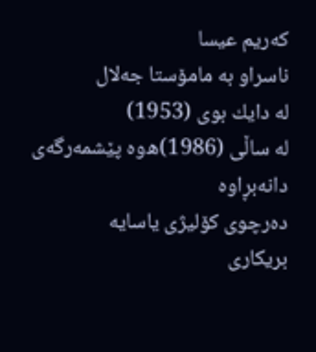كه‌ریم عیسا
ناسراو به‌ مامۆستا جه‌لال
له‌ دایك بوی‌ (1953)
له‌ ساڵی‌ (1986)ه‌وه‌ پێشمه‌رگه‌ی‌ دانه‌بڕاوه‌
ده‌رچوی‌ كۆلیژی‌ یاسایه‌
بریكاری‌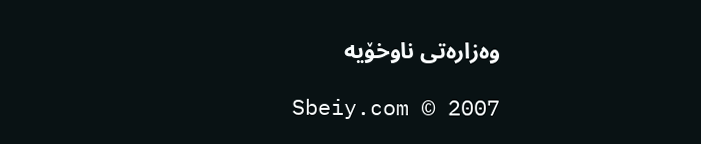وه‌زاره‌تی‌ ناوخۆیه‌

Sbeiy.com © 2007